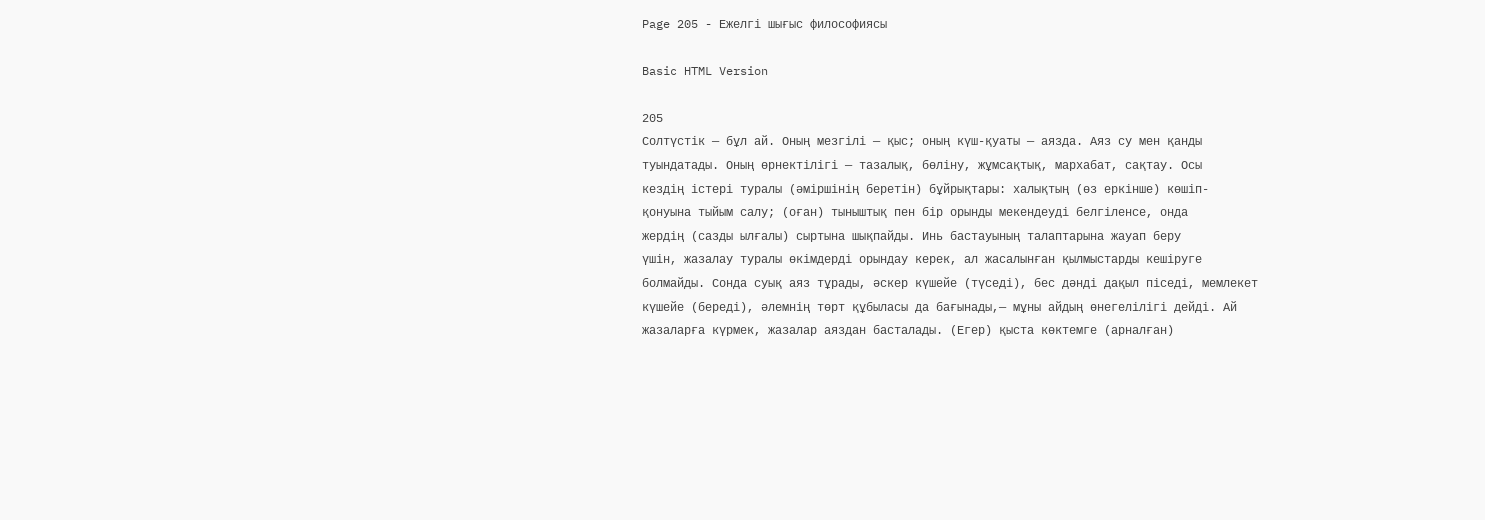Page 205 - Ежелгі шығыс философиясы

Basic HTML Version

205
Солтүстік — бұл ай. Оның мезгілі — қыс; оның күш-қуаты — аязда. Аяз су мен қанды
туындатады. Оның өрнектілігі — тазалық, бөліну, жұмсақтық, мархабат, сақтау. Осы
кездің істері туралы (әміршінің беретін) бұйрықтары: халықтың (өз еркінше) көшіп-
қонуына тыйым салу; (оған) тыныштық пен бір орынды мекендеуді белгіленсе, онда
жердің (сазды ылғалы) сыртына шықпайды. Инь бастауының талаптарына жауап беру
үшін, жазалау туралы өкімдерді орындау керек, ал жасалынған қылмыстарды кешіруге
болмайды. Сонда суық аяз тұрады, әскер күшейе (түседі), бес дәнді дақыл піседі, мемлекет
күшейе (береді), әлемнің төрт құбыласы да бағынады,— мұны айдың өнегелілігі дейді. Ай
жазаларға күрмек, жазалар аяздан басталады. (Егер) қыста көктемге (арналған)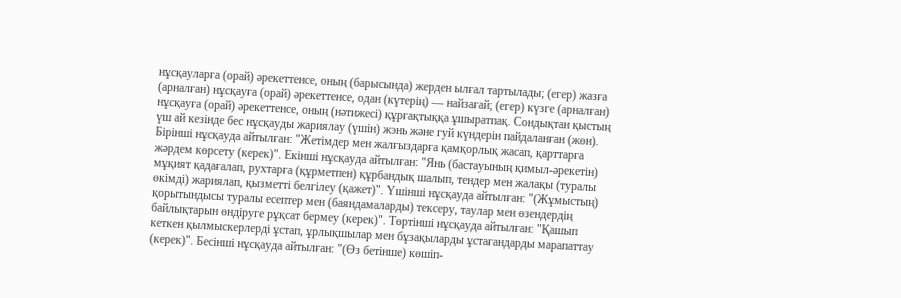нұсқауларға (орай) әрекеттенсе, оның (барысында) жерден ылғал тартылады; (егер) жазға
(арналған) нұсқауға (орай) әрекеттенсе, одан (күтерің) — найзағай; (егер) күзге (арналған)
нұсқауға (орай) әрекеттенсе, оның (нәтижесі) құрғақтыққа ұшыратпақ. Сондықтан қыстың
үш ай кезінде бес нұсқауды жариялау (үшін) жэнь және гуй күндерін пайдаланған (жөн).
Бірінші нұсқауда айтылған: "Жетімдер мен жалғыздарға қамқорлық жасап, қарттарға
жәрдем көрсету (керек)". Екінші нұсқауда айтылған: "Янь (бастауының қимыл-әрекетін)
мұқият қадағалап, рухтарға (құрметпен) құрбандық шалып, тендер мен жалақы (туралы
өкімді) жариялап, қызметті белгілеу (қажет)". Үшінші нұсқауда айтылған: "(Жұмыстың)
қорытындысы туралы есептер мен (баяндамаларды) тексеру, таулар мен өзендердің
байлықтарын өндіруге рұқсат бермеу (керек)". Төртінші нұсқауда айтылған: "Қашып
кеткен қылмыскерлерді ұстап, ұрлықшылар мен бұзақыларды ұстағандарды марапаттау
(керек)". Бесінші нұсқауда айтылған: "(Өз бетінше) көшіп-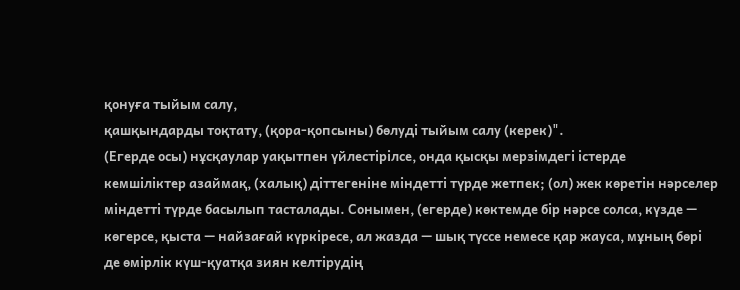қонуға тыйым салу,
қашқындарды тоқтату, (қора-қопсыны) бөлуді тыйым салу (керек)".
(Егерде осы) нұсқаулар уақытпен үйлестірілсе, онда қысқы мерзімдегі істерде
кемшіліктер азаймақ, (халық) діттегеніне міндетті түрде жетпек; (ол) жек көретін нәрселер
міндетті түрде басылып тасталады. Сонымен, (егерде) көктемде бір нәрсе солса, күзде —
көгерсе, қыста — найзағай күркіресе, ал жазда — шық түссе немесе қар жауса, мұның бөрі
де өмірлік күш-қуатқа зиян келтірудің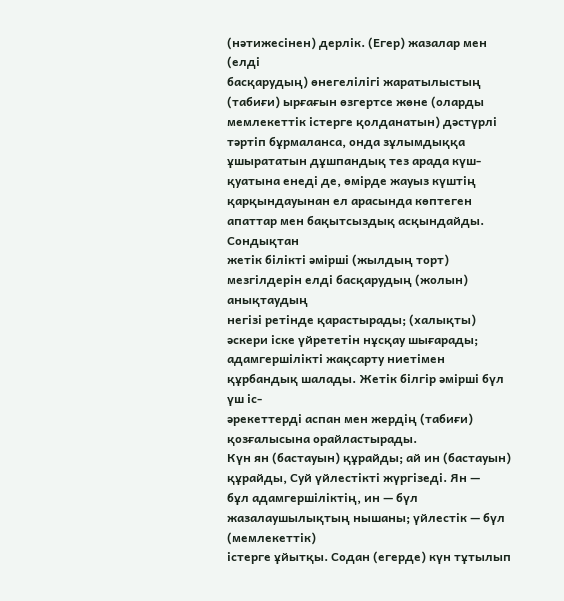(нәтижесінен) дерлік. (Егер) жазалар мен (елді
басқарудың) өнегелілігі жаратылыстың (табиғи) ырғағын өзгертсе жөне (оларды
мемлекеттік істерге қолданатын) дәстүрлі тәртіп бұрмаланса, онда зұлымдыққа
ұшырататын дұшпандық тез арада күш-қуатына енеді де, өмірде жауыз күштің
қарқындауынан ел арасында көптеген апаттар мен бақытсыздық асқындайды. Сондықтан
жетік білікті әмірші (жылдың торт) мезгілдерін елді басқарудың (жолын) анықтаудың
негізі ретінде қарастырады; (халықты) әскери іске үйрететін нұсқау шығарады;
адамгершілікті жақсарту ниетімен құрбандық шалады. Жетік білгір әмірші бүл үш іс-
әрекеттерді аспан мен жердің (табиғи) қозғалысына орайластырады.
Күн ян (бастауын) құрайды; ай ин (бастауын) құрайды, Суй үйлестікті жүргізеді. Ян —
бұл адамгершіліктің, ин — бүл жазалаушылықтың нышаны; үйлестік — бүл (мемлекеттік)
істерге ұйытқы. Содан (егерде) күн тұтылып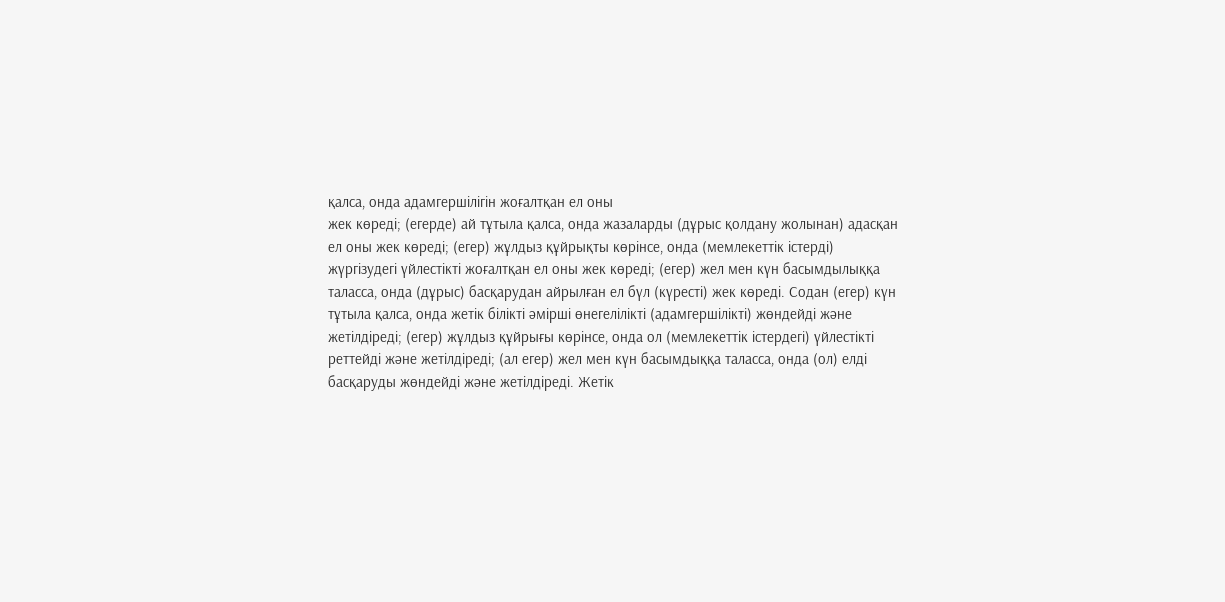қалса, онда адамгершілігін жоғалтқан ел оны
жек көреді; (егерде) ай тұтыла қалса, онда жазаларды (дұрыс қолдану жолынан) адасқан
ел оны жек көреді; (егер) жұлдыз құйрықты көрінсе, онда (мемлекеттік істерді)
жүргізудегі үйлестікті жоғалтқан ел оны жек көреді; (егер) жел мен күн басымдылыққа
таласса, онда (дұрыс) басқарудан айрылған ел бүл (күресті) жек көреді. Содан (егер) күн
тұтыла қалса, онда жетік білікті әмірші өнегелілікті (адамгершілікті) жөндейді және
жетілдіреді; (егер) жұлдыз құйрығы көрінсе, онда ол (мемлекеттік істердегі) үйлестікті
реттейді және жетілдіреді; (ал егер) жел мен күн басымдыққа таласса, онда (ол) елді
басқаруды жөндейді және жетілдіреді. Жетік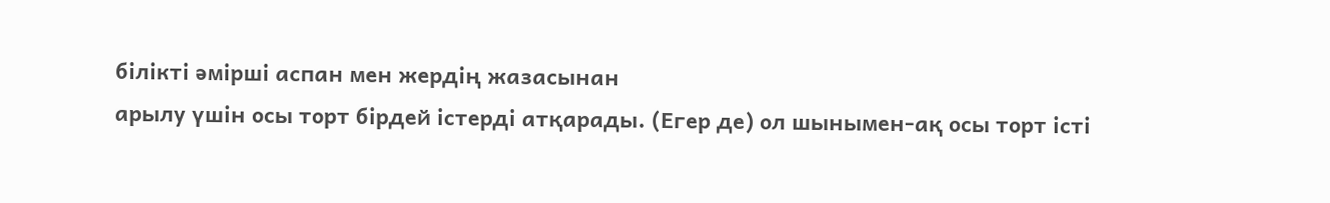білікті әмірші аспан мен жердің жазасынан
арылу үшін осы торт бірдей істерді атқарады. (Егер де) ол шынымен-ақ осы торт істі